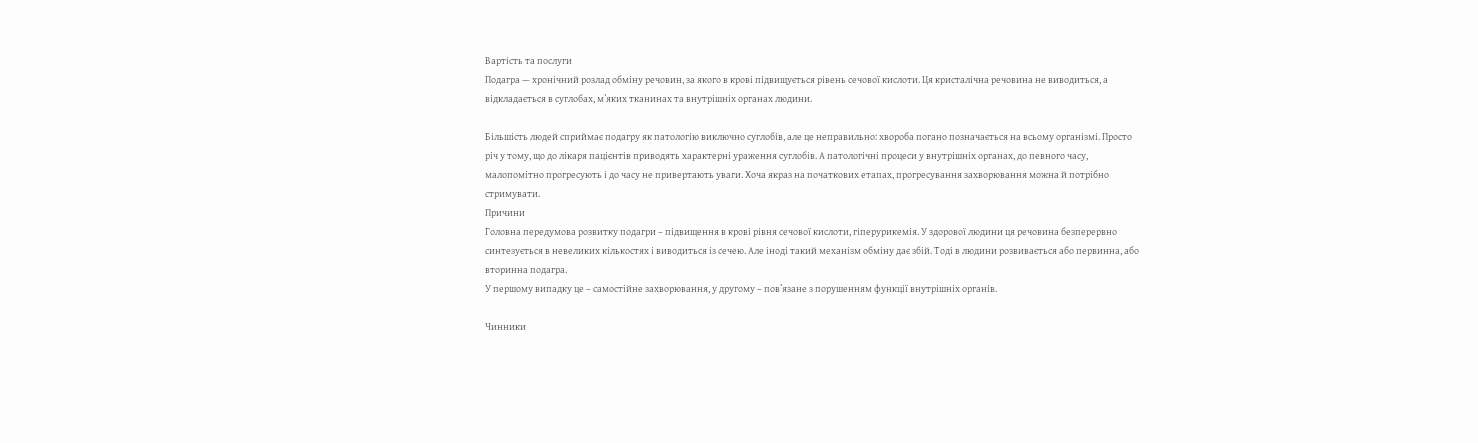Вартість та послуги
Подагра — хронічний розлад обміну речовин, за якого в крові підвищується рівень сечової кислоти. Ця кристалічна речовина не виводиться, а відкладається в суглобах, м’яких тканинах та внутрішніх органах людини.

Більшість людей сприймає подагру як патологію виключно суглобів, але це неправильно: хвороба погано позначається на всьому організмі. Просто річ у тому, що до лікаря пацієнтів приводять характерні ураження суглобів. А патологічні процеси у внутрішніх органах, до певного часу, малопомітно прогресують і до часу не привертають уваги. Хоча якраз на початкових етапах, прогресування захворювання можна й потрібно стримувати.
Причини
Головна передумова розвитку подагри – підвищення в крові рівня сечової кислоти, гіперурикемія. У здорової людини ця речовина безперервно синтезується в невеликих кількостях і виводиться із сечею. Але іноді такий механізм обміну дає збій. Тоді в людини розвивається або первинна, або вторинна подагра.
У першому випадку це – самостійне захворювання, у другому – пов’язане з порушенням функції внутрішніх органів.

Чинники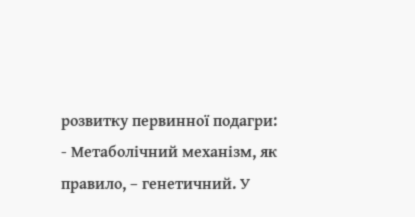розвитку первинної подагри:
- Метаболічний механізм, як правило, – генетичний. У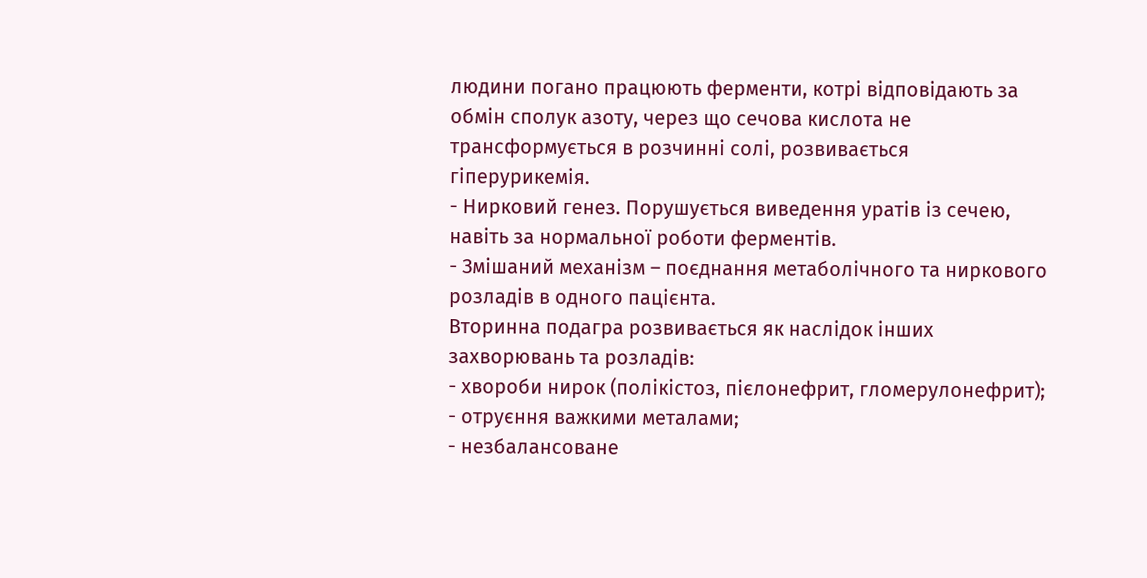людини погано працюють ферменти, котрі відповідають за обмін сполук азоту, через що сечова кислота не трансформується в розчинні солі, розвивається гіперурикемія.
- Нирковий генез. Порушується виведення уратів із сечею, навіть за нормальної роботи ферментів.
- Змішаний механізм – поєднання метаболічного та ниркового розладів в одного пацієнта.
Вторинна подагра розвивається як наслідок інших захворювань та розладів:
- хвороби нирок (полікістоз, пієлонефрит, гломерулонефрит);
- отруєння важкими металами;
- незбалансоване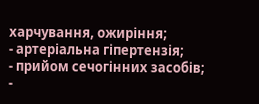харчування, ожиріння;
- артеріальна гіпертензія;
- прийом сечогінних засобів;
-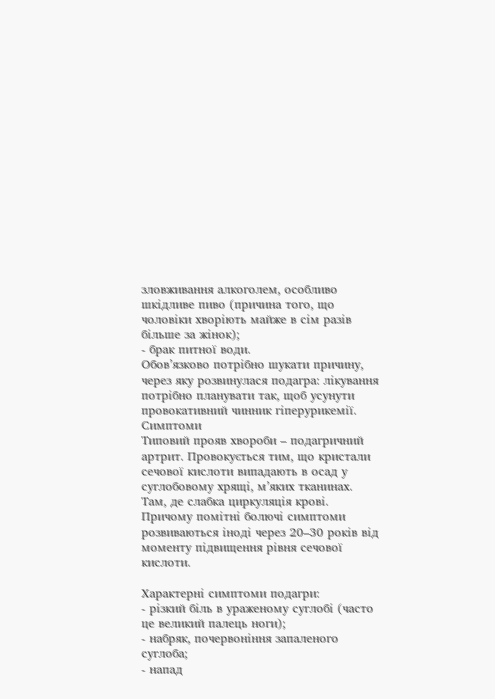зловживання алкоголем, особливо шкідливе пиво (причина того, що чоловіки хворіють майже в сім разів більше за жінок);
- брак питної води.
Обов’язково потрібно шукати причину, через яку розвинулася подагра: лікування потрібно планувати так, щоб усунути провокативний чинник гіперурикемії.
Симптоми
Типовий прояв хвороби – подагричний артрит. Провокується тим, що кристали сечової кислоти випадають в осад у суглобовому хрящі, м’яких тканинах. Там, де слабка циркуляція крові.
Причому помітні болючі симптоми розвиваються іноді через 20–30 років від моменту підвищення рівня сечової кислоти.

Характерні симптоми подагри:
- різкий біль в ураженому суглобі (часто це великий палець ноги);
- набряк, почервоніння запаленого суглоба;
- напад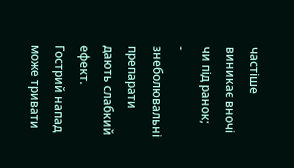частіше виникає вночі чи під ранок;
- знеболювальні препарати дають слабкий ефект.
Гострий напад може тривати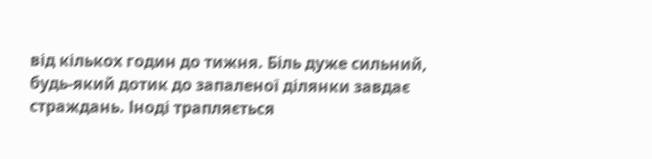від кількох годин до тижня. Біль дуже сильний, будь-який дотик до запаленої ділянки завдає страждань. Іноді трапляється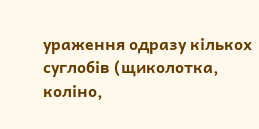ураження одразу кількох суглобів (щиколотка, коліно,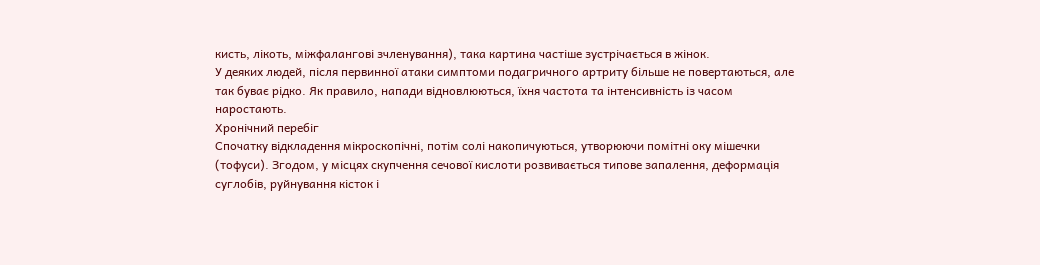кисть, лікоть, міжфалангові зчленування), така картина частіше зустрічається в жінок.
У деяких людей, після первинної атаки симптоми подагричного артриту більше не повертаються, але так буває рідко. Як правило, напади відновлюються, їхня частота та інтенсивність із часом наростають.
Хронічний перебіг
Спочатку відкладення мікроскопічні, потім солі накопичуються, утворюючи помітні оку мішечки (тофуси). Згодом, у місцях скупчення сечової кислоти розвивається типове запалення, деформація суглобів, руйнування кісток і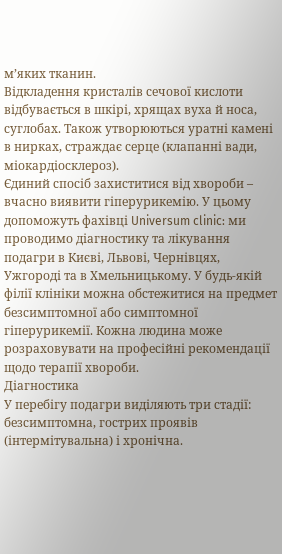м’яких тканин.
Відкладення кристалів сечової кислоти відбувається в шкірі, хрящах вуха й носа, суглобах. Також утворюються уратні камені в нирках, страждає серце (клапанні вади, міокардіосклероз).
Єдиний спосіб захиститися від хвороби – вчасно виявити гіперурикемію. У цьому допоможуть фахівці Universum clinic: ми проводимо діагностику та лікування подагри в Києві, Львові, Чернівцях, Ужгороді та в Хмельницькому. У будь-якій філії клініки можна обстежитися на предмет безсимптомної або симптомної гіперурикемії. Кожна людина може розраховувати на професійні рекомендації щодо терапії хвороби.
Діагностика
У перебігу подагри виділяють три стадії: безсимптомна, гострих проявів (інтермітувальна) і хронічна.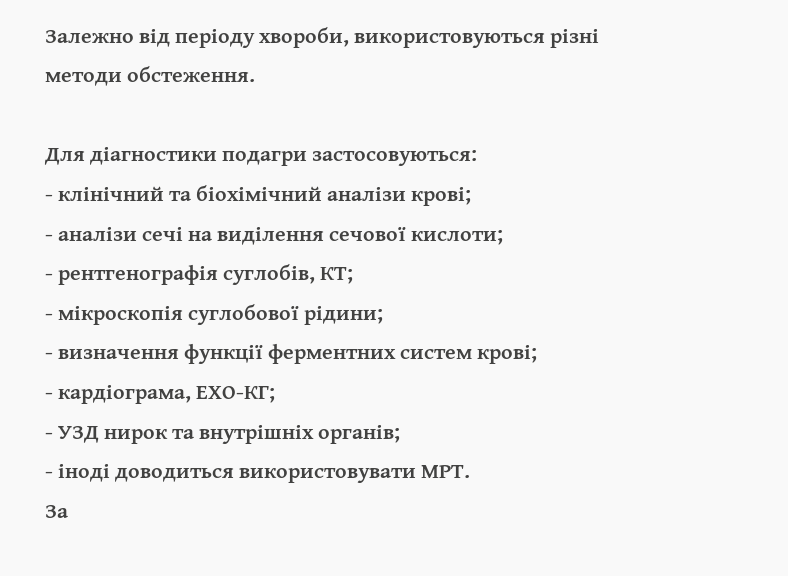Залежно від періоду хвороби, використовуються різні методи обстеження.

Для діагностики подагри застосовуються:
- клінічний та біохімічний аналізи крові;
- аналізи сечі на виділення сечової кислоти;
- рентгенографія суглобів, КТ;
- мікроскопія суглобової рідини;
- визначення функції ферментних систем крові;
- кардіограма, ЕХО-КГ;
- УЗД нирок та внутрішніх органів;
- іноді доводиться використовувати МРТ.
За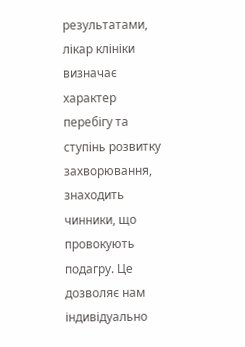результатами, лікар клініки визначає характер перебігу та ступінь розвитку захворювання, знаходить чинники, що провокують подагру. Це дозволяє нам індивідуально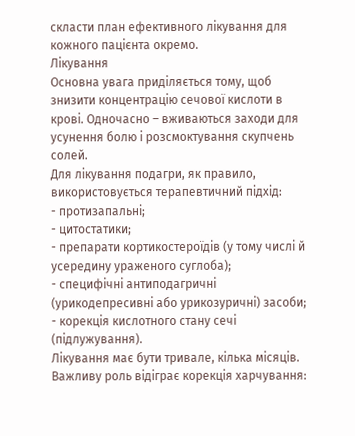скласти план ефективного лікування для кожного пацієнта окремо.
Лікування
Основна увага приділяється тому, щоб знизити концентрацію сечової кислоти в крові. Одночасно – вживаються заходи для усунення болю і розсмоктування скупчень солей.
Для лікування подагри, як правило, використовується терапевтичний підхід:
- протизапальні;
- цитостатики;
- препарати кортикостероїдів (у тому числі й усередину ураженого суглоба);
- специфічні антиподагричні (урикодепресивні або урикозуричні) засоби;
- корекція кислотного стану сечі (підлужування).
Лікування має бути тривале, кілька місяців.
Важливу роль відіграє корекція харчування: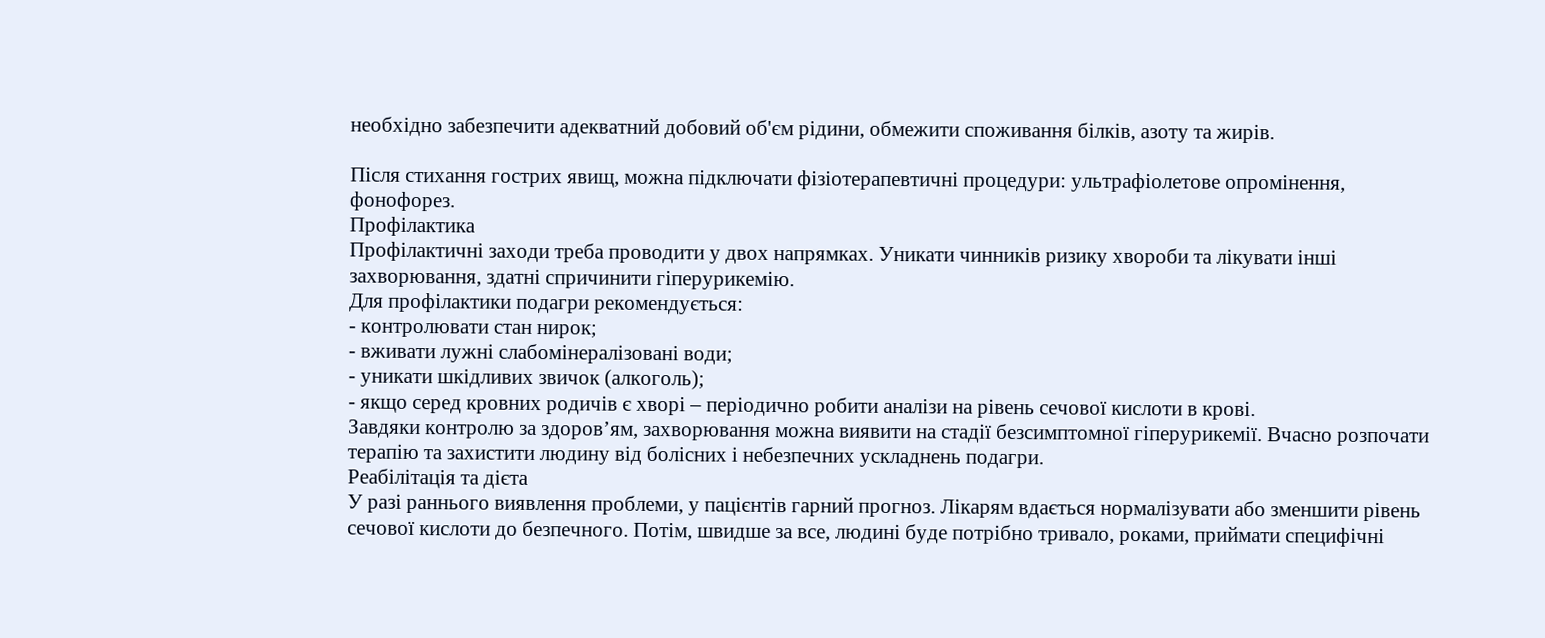необхідно забезпечити адекватний добовий об'єм рідини, обмежити споживання білків, азоту та жирів.

Після стихання гострих явищ, можна підключати фізіотерапевтичні процедури: ультрафіолетове опромінення, фонофорез.
Профілактика
Профілактичні заходи треба проводити у двох напрямках. Уникати чинників ризику хвороби та лікувати інші захворювання, здатні спричинити гіперурикемію.
Для профілактики подагри рекомендується:
- контролювати стан нирок;
- вживати лужні слабомінералізовані води;
- уникати шкідливих звичок (алкоголь);
- якщо серед кровних родичів є хворі – періодично робити аналізи на рівень сечової кислоти в крові.
Завдяки контролю за здоров’ям, захворювання можна виявити на стадії безсимптомної гіперурикемії. Вчасно розпочати терапію та захистити людину від болісних і небезпечних ускладнень подагри.
Реабілітація та дієта
У разі раннього виявлення проблеми, у пацієнтів гарний прогноз. Лікарям вдається нормалізувати або зменшити рівень сечової кислоти до безпечного. Потім, швидше за все, людині буде потрібно тривало, роками, приймати специфічні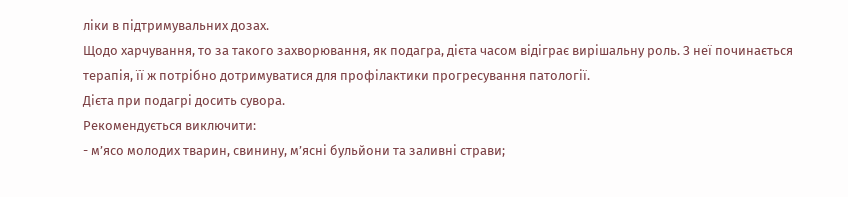ліки в підтримувальних дозах.
Щодо харчування, то за такого захворювання, як подагра, дієта часом відіграє вирішальну роль. З неї починається терапія, її ж потрібно дотримуватися для профілактики прогресування патології.
Дієта при подагрі досить сувора.
Рекомендується виключити:
- м’ясо молодих тварин, свинину, м’ясні бульйони та заливні страви;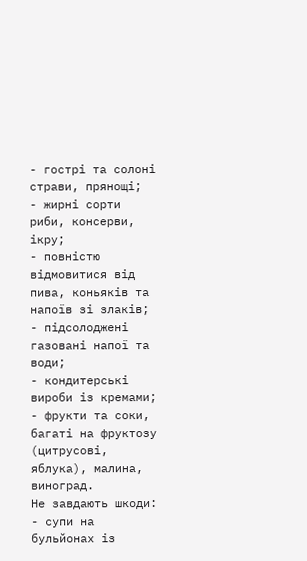- гострі та солоні страви, прянощі;
- жирні сорти риби, консерви, ікру;
- повністю відмовитися від пива, коньяків та напоїв зі злаків;
- підсолоджені газовані напої та води;
- кондитерські вироби із кремами;
- фрукти та соки, багаті на фруктозу (цитрусові, яблука), малина, виноград.
Не завдають шкоди:
- супи на бульйонах із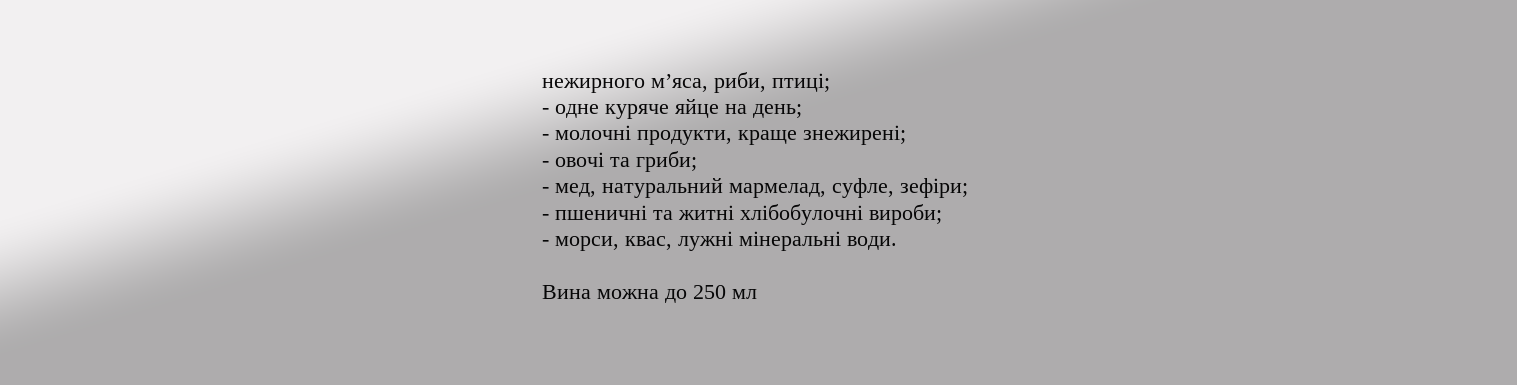нежирного м’яса, риби, птиці;
- одне куряче яйце на день;
- молочні продукти, краще знежирені;
- овочі та гриби;
- мед, натуральний мармелад, суфле, зефіри;
- пшеничні та житні хлібобулочні вироби;
- морси, квас, лужні мінеральні води.

Вина можна до 250 мл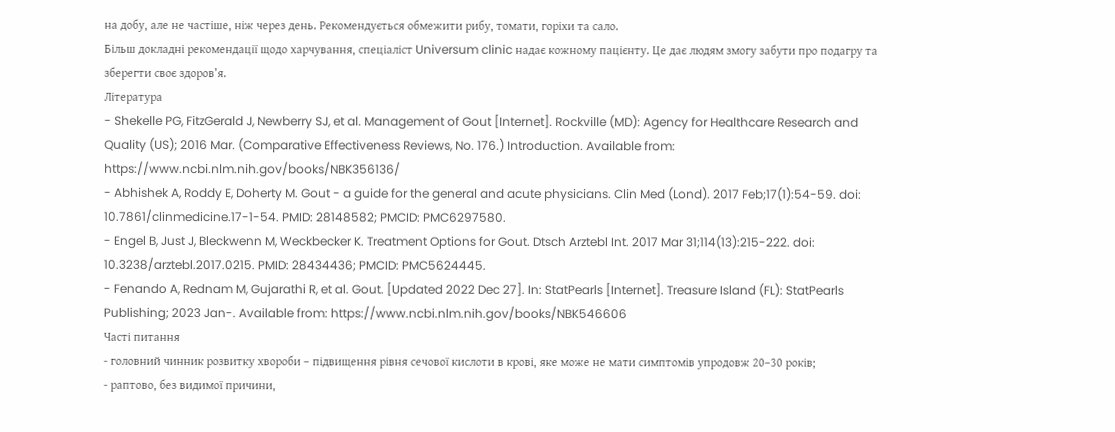на добу, але не частіше, ніж через день. Рекомендується обмежити рибу, томати, горіхи та сало.
Більш докладні рекомендації щодо харчування, спеціаліст Universum clinic надає кожному пацієнту. Це дає людям змогу забути про подагру та зберегти своє здоров’я.
Лiтература
- Shekelle PG, FitzGerald J, Newberry SJ, et al. Management of Gout [Internet]. Rockville (MD): Agency for Healthcare Research and Quality (US); 2016 Mar. (Comparative Effectiveness Reviews, No. 176.) Introduction. Available from: https://www.ncbi.nlm.nih.gov/books/NBK356136/
- Abhishek A, Roddy E, Doherty M. Gout - a guide for the general and acute physicians. Clin Med (Lond). 2017 Feb;17(1):54-59. doi: 10.7861/clinmedicine.17-1-54. PMID: 28148582; PMCID: PMC6297580.
- Engel B, Just J, Bleckwenn M, Weckbecker K. Treatment Options for Gout. Dtsch Arztebl Int. 2017 Mar 31;114(13):215-222. doi: 10.3238/arztebl.2017.0215. PMID: 28434436; PMCID: PMC5624445.
- Fenando A, Rednam M, Gujarathi R, et al. Gout. [Updated 2022 Dec 27]. In: StatPearls [Internet]. Treasure Island (FL): StatPearls Publishing; 2023 Jan-. Available from: https://www.ncbi.nlm.nih.gov/books/NBK546606
Часті питання
- головний чинник розвитку хвороби – підвищення рівня сечової кислоти в крові, яке може не мати симптомів упродовж 20–30 років;
- раптово, без видимої причини,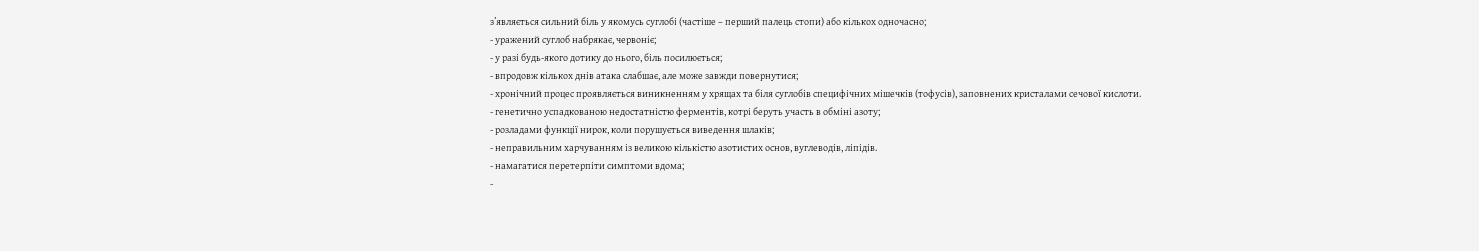з’являється сильний біль у якомусь суглобі (частіше – перший палець стопи) або кількох одночасно;
- уражений суглоб набрякає, червоніє;
- у разі будь-якого дотику до нього, біль посилюється;
- впродовж кількох днів атака слабшає, але може завжди повернутися;
- хронічний процес проявляється виникненням у хрящах та біля суглобів специфічних мішечків (тофусів), заповнених кристалами сечової кислоти.
- генетично успадкованою недостатністю ферментів, котрі беруть участь в обміні азоту;
- розладами функції нирок, коли порушується виведення шлаків;
- неправильним харчуванням із великою кількістю азотистих основ, вуглеводів, ліпідів.
- намагатися перетерпіти симптоми вдома;
-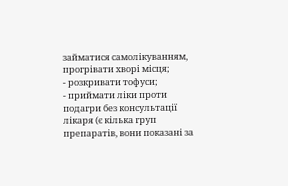займатися самолікуванням, прогрівати хворі місця;
- розкривати тофуси;
- приймати ліки проти подагри без консультації лікаря (є кілька груп препаратів, вони показані за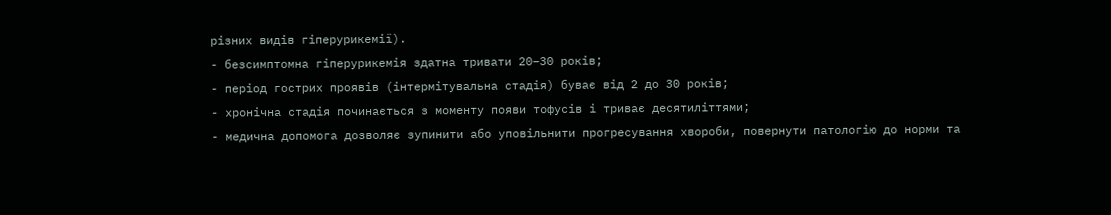різних видів гіперурикемії).
- безсимптомна гіперурикемія здатна тривати 20–30 років;
- період гострих проявів (інтермітувальна стадія) буває від 2 до 30 років;
- хронічна стадія починається з моменту появи тофусів і триває десятиліттями;
- медична допомога дозволяє зупинити або уповільнити прогресування хвороби, повернути патологію до норми та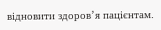відновити здоров’я пацієнтам.